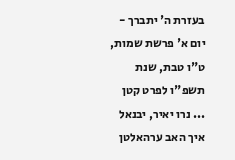בעזרת ה' יתברך - יום א' פרשת שמות, ט"ו טבת, שנת תשפ"ו לפרט קטן
... נרו יאיר, יבנאל
איך האב ערהאלטן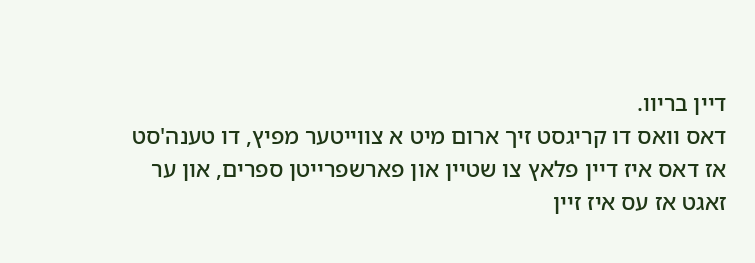דיין בריוו.
דאס וואס דו קריגסט זיך ארום מיט א צווייטער מפיץ, דו טענה'סט אז דאס איז דיין פלאץ צו שטיין און פארשפרייטן ספרים, און ער זאגט אז עס איז זיין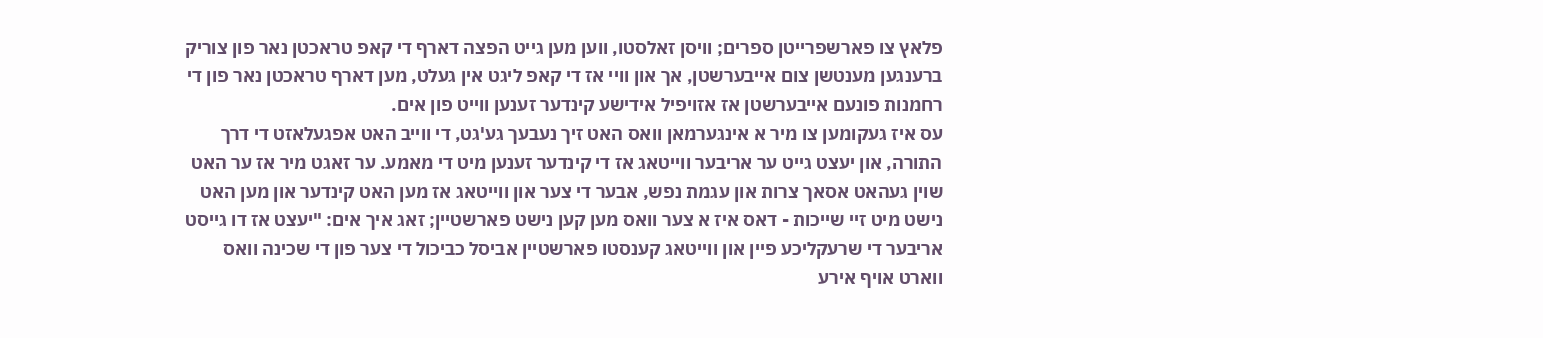פלאץ צו פארשפרייטן ספרים; וויסן זאלסטו, ווען מען גייט הפצה דארף די קאפ טראכטן נאר פון צוריק ברענגען מענטשן צום אייבערשטן, אך און וויי אז די קאפ ליגט אין געלט, מען דארף טראכטן נאר פון די רחמנות פונעם אייבערשטן אז אזויפיל אידישע קינדער זענען ווייט פון אים.
עס איז געקומען צו מיר א אינגערמאן וואס האט זיך נעבעך גע'גט, די ווייב האט אפגעלאזט די דרך התורה, און יעצט גייט ער אריבער ווייטאג אז די קינדער זענען מיט די מאמע. ער זאגט מיר אז ער האט שוין געהאט אסאך צרות און עגמת נפש, אבער די צער און ווייטאג אז מען האט קינדער און מען האט נישט מיט זיי שייכות - דאס איז א צער וואס מען קען נישט פארשטיין; זאג איך אים: "יעצט אז דו גייסט אריבער די שרעקליכע פיין און ווייטאג קענסטו פארשטיין אביסל כביכול די צער פון די שכינה וואס ווארט אויף אירע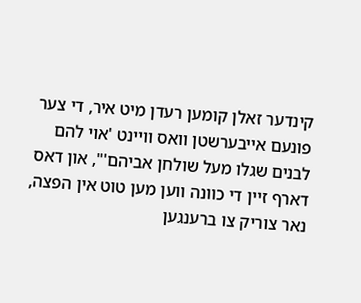קינדער זאלן קומען רעדן מיט איר, די צער פונעם אייבערשטן וואס וויינט 'אוי להם לבנים שגלו מעל שולחן אביהם'", און דאס דארף זיין די כוונה ווען מען טוט אין הפצה, נאר צוריק צו ברענגען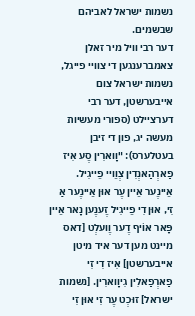נשמות ישראל לאביהם שבשמים.
דער רבי וויל מיר זאלן צאמברענגען די צוויי פייגל, נשמות ישראל צום אייבערשטן, דער רבי דערציילט (ספורי מעשיות מעשה יג, פון די זיבן בעטלערס): "וָוארִין סֶע אִיז פַארְהַאנְדִין צְוֵויי פֵייגִיל. אֵיינֶער אֵיין עֶר אוּן אֵיינֶער אַ זִי, אוּן דִי פֵייגִיל זֶענֶען נָאר אֵיין פָּאר אוֹיף דֶער וֶועלְט [דאס מיינט מען דער איד מיטן אייבערשטן] אִיז דִי זִי פַארְפַאלִין גִיוָוארִין. [נשמות ישראל] זוּכְט עֶר זִי אוּן זִי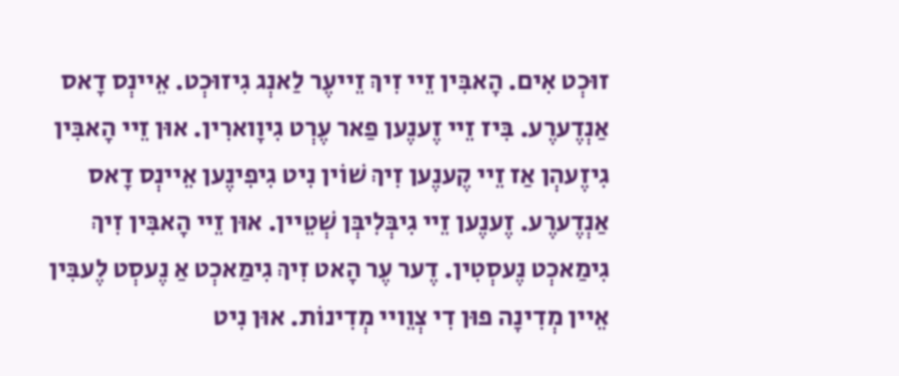זוּכְט אִים. הָאבִּין זֵיי זִיךְ זֵייעֶר לַאנְג גִיזוּכְט. אֵיינְס דָאס אַנְדֶערֶע. בִּיז זֵיי זֶענֶען פַאר עֶרְט גִיוָוארִין. אוּן זֵיי הָאבִּין גִיזֶעהְן אַז זֵיי קֶענֶען זִיךְ שׁוֹין נִיט גִיפִינֶען אֵיינְס דָאס אַנְדֶערֶע. זֶענֶען זֵיי גִיבְּלִיבְּן שְׁטֵיין. אוּן זֵיי הָאבִּין זִיךְ גִימַאכְט נֶעסְטִין. דֶער עֶר הָאט זִיךְ גִימַאכְט אַ נֶעסְט לֶעבִּין אֵיין מְדִינָה פוּן דִי צְוֵויי מְדִינוֹת. אוּן נִיט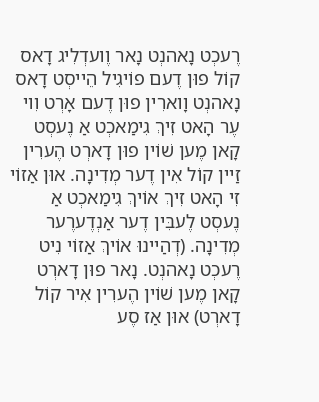רֶעכְט נָאהנְט נָאר וֶועדְלִיג דָאס קוֹל פוּן דֶעם פוֹיגִיל הֵייסְט דָאס נָאהנְט וָוארִין פוּן דֶעם אָרְט וִוי עֶר הָאט זִיךְ גִימַאכְט אַ נֶעסְט קָאן מֶען שׁוֹין פוּן דָארְט הֶערִין זַיין קוֹל אִין דֶער מְדִינָה. אוּן אַזוֹי זִי הָאט זִיךְ אוֹיךְ גִימַאכְט אַ נֶעסְט לֶעבִּין דֶער אַנְדֶערֶער מְדִינָה. (דְהַיינוּ אוֹיךְ אַזוֹי נִיט רֶעכְט נָאהנְט. נָאר פוּן דָארְט קָאן מֶען שׁוֹין הֶערִין אִיר קוֹל דָארְט) אוּן אַז סֶע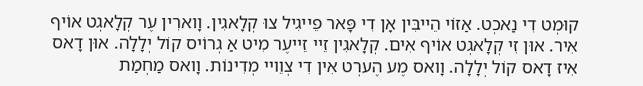קוּמְט דִי נַאכְט. אַזוֹי הֵייבִּין אָן דִי פָּאר פֵייגִיל צוּ קְלָאגִין. וָוארִין עֶר קְלָאגְט אוֹיף אִיר. אוּן זִי קְלָאגְט אוֹיף אִים. קְלָאגִין זֵיי זֵייעֶר מִיט אַ גְרוֹיס קוֹל יְלָלָה. אוּן דָאס אִיז דָאס קוֹל יְלָלָה. וָואס מֶע הֶערְט אִין דִי צְוֵויי מְדִינוֹת. וָואס מַחְמַת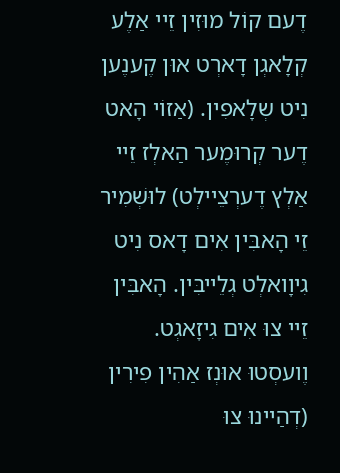דֶעם קוֹל מוּזִין זֵיי אַלֶע קְלָאגְן דָארְט אוּן קֶענֶען נִיט שְלָאפִין. (אַזוֹי הָאט דֶער קְרוּמֶער הַאלְז זֵיי אַלְץ דֶערְצֵיילְט) לוּשְׁמִיר זֵי הָאבִּין אִים דָאס נִיט גִיוָואלְט גְלֵייבִּין. הָאבִּין זֵיי צוּ אִים גִיזָאגְט. וֶועסְטוּ אוּנְז אַהִין פִירִין (דְהַיינוּ צוּ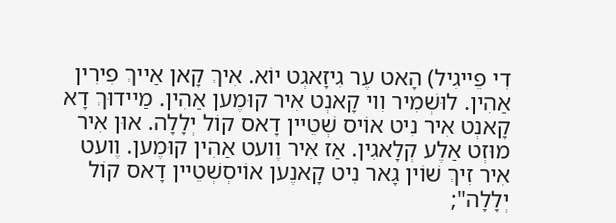דִי פֵייגִיל) הָאט עֶר גִיזָאגְט יוֹא. אִיךְ קָאן אַייךְ פִירִין אַהִין. לוּשְׁמִיר וִוי קָאנְט אִיר קוּמֶען אַהִין. מַיידוּךְ דָא קָאנְט אִיר נִיט אוֹיס שְׁטֵיין דָאס קוֹל יְלָלָה. אוּן אִיר מוּזְט אַלֶע קְלָאגִין. אַז אִיר וֶועט אַהִין קוּמֶען. וֶועט אִיר זִיךְ שׁוֹין גָאר נִיט קָאנֶען אוֹיסְשְׁטֵיין דָאס קוֹל יְלָלָה";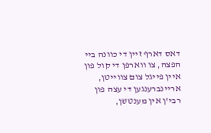דאס דארף זיין די כוונה ביי הפצה, צו ווארפן די קול פון איין פייגל צום צווייטן, אריינברענגען די עצה פון רבי'ן אין מענטשן,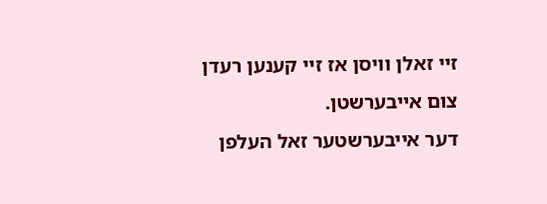זיי זאלן וויסן אז זיי קענען רעדן צום אייבערשטן.
דער אייבערשטער זאל העלפן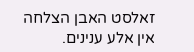זאלסט האבן הצלחה אין אלע ענינים.